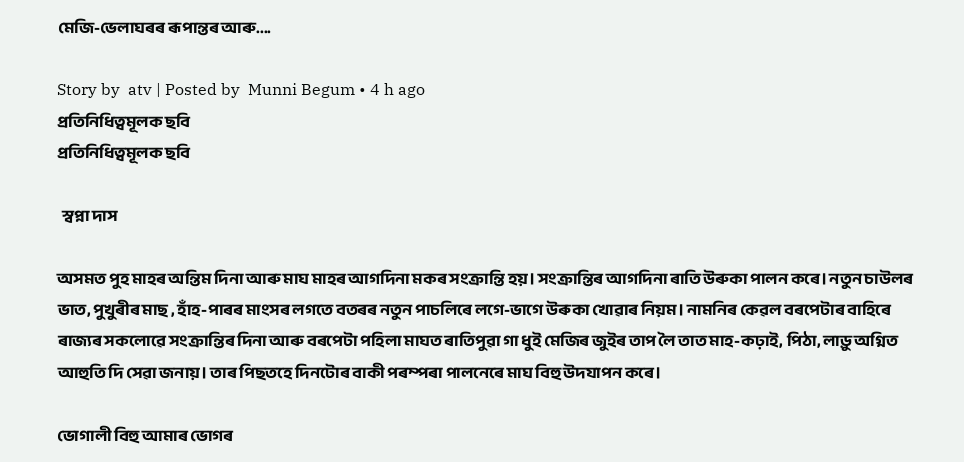মেজি-ভেলাঘৰৰ ৰূপান্তৰ আৰু....

Story by  atv | Posted by  Munni Begum • 4 h ago
প্ৰতিনিধিত্বমূলক ছবি
প্ৰতিনিধিত্বমূলক ছবি

  স্বপ্না দাস

অসমত পুহ মাহৰ অন্তিম দিনা আৰু মাঘ মাহৰ আগদিনা মকৰ সংক্ৰান্তি হয়। সংক্ৰান্তিৰ আগদিনা ৰাতি উৰুকা পালন কৰে। নতুন চাউলৰ ভাত, পুখুৰীৰ মাছ , হাঁহ-পাৰৰ মাংসৰ লগতে বতৰৰ নতুন পাচলিৰে লগে-ভাগে উৰুকা খোৱাৰ নিয়ম। নামনিৰ কেৱল বৰপেটাৰ বাহিৰে ৰাজ্যৰ সকলোৱে সংক্রান্তিৰ দিনা আৰু বৰপেটা পহিলা মাঘত ৰাতিপুৱা গা ধুই মেজিৰ জুইৰ তাপ লৈ তাত মাহ-কঢ়াই, পিঠা, লাড়ু অগ্নিত আহুতি দি সেৱা জনায়। তাৰ পিছতহে দিনটোৰ বাকী পৰম্পৰা পালনেৰে মাঘ বিহু উদযাপন কৰে।

ভোগালী বিহু আমাৰ ভোগৰ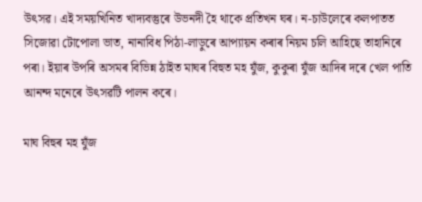উৎসৱ। এই সময়খিনিত খাদ্যবস্তুৰে উভনদী হৈ থাকে প্ৰতিখন ঘৰ। ন-চাউলেৰে কলপাতত সিজোৱা টোপোলা ভাত, নানাবিধ পিঠা-লাড়ুৰে আপ্যায়ন কৰাৰ নিয়ম চলি আহিছে তাহানিৰে পৰা। ইয়াৰ উপৰি অসমৰ বিভিন্ন ঠাইত মাঘৰ বিহুত মহ যুঁজ, কুকুৰা যুঁজ আদিৰ দৰে খেল পাতি আনন্দ মনেৰে উৎসৱটি পালন কৰে।

মাঘ বিহুৰ মহ যুঁজ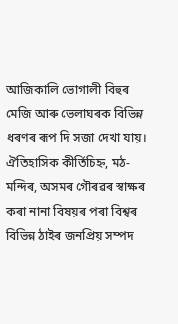আজিকালি ভোগালী বিহুৰ মেজি আৰু ভেলাঘৰক বিভিন্ন ধৰণৰ ৰূপ দি সজা দেখা যায়। ঐতিহাসিক কীৰ্তিচিহ্ন, মঠ-মন্দিৰ, অসমৰ গৌৰৱৰ স্বাক্ষৰ কৰা নানা বিষয়ৰ পৰা বিশ্বৰ বিভিন্ন ঠাইৰ জনপ্ৰিয় সম্পদ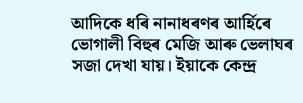আদিকে ধৰি নানাধৰণৰ আৰ্হিৰে ভোগালী বিহুৰ মেজি আৰু ভেলাঘৰ সজা দেখা যায়। ইয়াকে কেন্দ্ৰ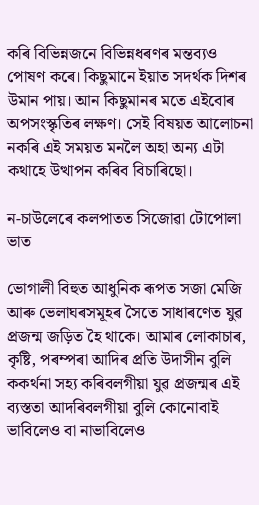কৰি বিভিন্নজনে বিভিন্নধৰণৰ মন্তব্যও পোষণ কৰে। কিছুমানে ইয়াত সদৰ্থক দিশৰ উমান পায়। আন কিছুমানৰ মতে এইবোৰ অপসংস্কৃতিৰ লক্ষণ। সেই বিষয়ত আলোচনা নকৰি এই সময়ত মনলৈ অহা অন্য এটা কথাহে উত্থাপন কৰিব বিচাৰিছো।

ন-চাউলেৰে কলপাতত সিজোৱা টোপোলা ভাত

ভোগালী বিহুত আধুনিক ৰূপত সজা মেজি আৰু ভেলাঘৰসমূহৰ সৈতে সাধাৰণেত যুৱ প্ৰজন্ম জড়িত হৈ থাকে। আমাৰ লোকাচাৰ, কৃষ্টি, পৰম্পৰা আদিৰ প্ৰতি উদাসীন বুলি ককৰ্থনা সহ্য কৰিবলগীয়া যুৱ প্ৰজন্মৰ এই ব্যস্ততা আদৰিবলগীয়া বুলি কোনোবাই ভাবিলেও বা নাভাবিলেও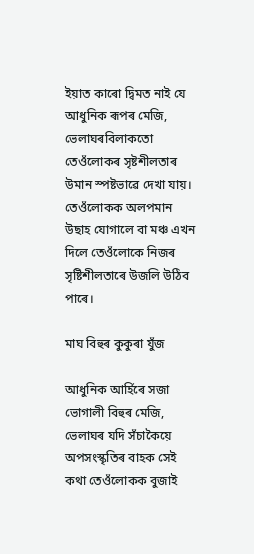ইয়াত কাৰো দ্বিমত নাই যে আধুনিক ৰূপৰ মেজি, ভেলাঘৰবিলাকতো তেওঁলোকৰ সৃষ্টশীলতাৰ উমান স্পষ্টভাৱে দেখা যায়। তেওঁলোকক অলপমান উছাহ যোগালে বা মঞ্চ এখন দিলে তেওঁলোকে নিজৰ সৃষ্টিশীলতাৰে উজলি উঠিব পাৰে।

মাঘ বিহুৰ কুকুৰা যুঁজ

আধুনিক আৰ্হিৰে সজা ভোগালী বিহুৰ মেজি, ভেলাঘৰ যদি সঁচাকৈয়ে অপসংস্কৃতিৰ বাহক সেই কথা তেওঁলোকক বুজাই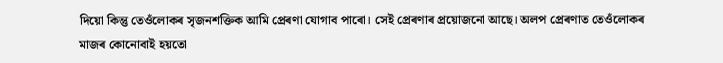দিয়ো কিন্তু তেওঁলোকৰ সৃজনশক্তিক আমি প্ৰেৰণা যোগাব পাৰো। সেই প্ৰেৰণাৰ প্ৰয়োজনো আছে। অলপ প্ৰেৰণাত তেওঁলোকৰ মাজৰ কোনোবাই হয়তো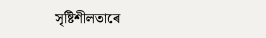সৃষ্টিশীলতাৰে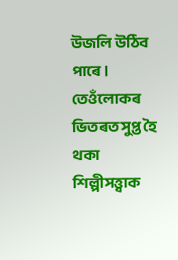উজলি উঠিব পাৰে। তেওঁলোকৰ ভিতৰত সুপ্ত হৈ থকা শিল্পীসত্ত্বাক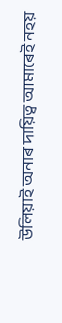উলিয়াই অনাৰ দায়িত্ব আমাৰেই নহয়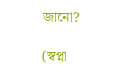জানো?

(স্বপ্না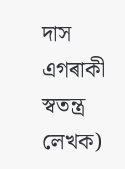দাস এগৰাকী স্বতন্ত্ৰ লেখক)